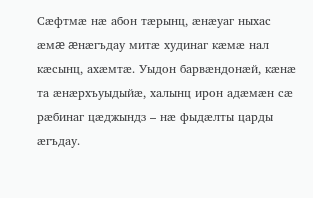Сæфтмæ нæ абон тæрынц, æнæуаг ныхас æмæ æнæгъдау митæ худинаг кæмæ нал кæсынц, ахæмтæ. Уыдон барвæндонæй, кæнæ та æнæрхъуыдыйæ, халынц ирон адæмæн сæ рæбинаг цæджындз – нæ фыдæлты царды æгъдау.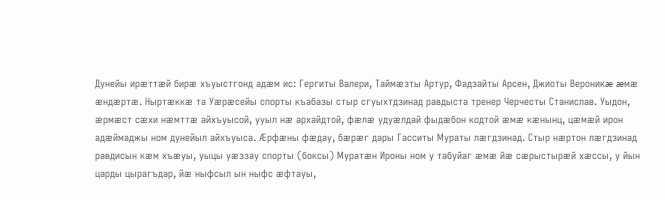Дунейы ирæттæй бирæ хъуыстгонд адæм ис: Гергиты Валери, Таймæзты Артур, Фадзайты Арсен, Джиоты Вероникæ æмæ æндæртæ. Ныртæккæ та Уæрæсейы спорты къабазы стыр сгуыхтдзинад равдыста тренер Черчесты Станислав. Уыдон, æрмæст сæхи нæмттæ айхъуысой, ууыл нæ архайдтой, фæлæ удуæлдай фыдæбон кодтой æмæ кæнынц, цæмæй ирон адæймаджы ном дунейыл айхъуыса. Æрфæны фæдау, бæрæг дары Гасситы Мураты лæгдзинад. Стыр нæртон лæгдзинад равдисын кæм хъæуы, уыцы уæззау спорты (боксы) Муратæн Ироны ном у табуйаг æмæ йæ сæрыстырæй хæссы, у йын царды цырагъдар, йæ ныфсыл ын ныфс æфтауы,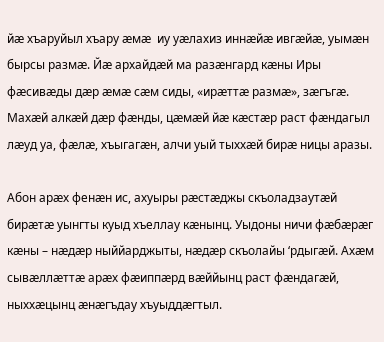йæ хъаруйыл хъару æмæ  иу уæлахиз иннæйæ ивгæйæ, уымæн бырсы размæ. Йæ архайдæй ма разæнгард кæны Иры фæсивæды дæр æмæ сæм сиды, «ирæттæ размæ», зæгъгæ. Махæй алкæй дæр фæнды, цæмæй йæ кæстæр раст фæндагыл лæуд уа, фæлæ, хъыгагæн, алчи уый тыххæй бирæ ницы аразы.

Абон арæх фенæн ис, ахуыры рæстæджы скъоладзаутæй бирæтæ уынгты куыд хъеллау кæнынц. Уыдоны ничи фæбæрæг кæны – нæдæр ныййарджыты, нæдæр скъолайы ‘рдыгæй. Ахæм сывæллæттæ арæх фæиппæрд вæййынц раст фæндагæй, ныххæцынц æнæгъдау хъуыддæгтыл.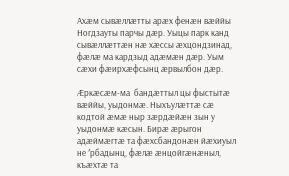Ахæм сывæллæтты арæх фенæн вæййы Ногдзауты парчы дæр. Уыцы парк канд сывæллæттæн нæ хæссы æхцондзинад, фæлæ ма кардзыд адæмæн дæр. Уым сæхи фæирхæфсынц æрвылбон дæр.

Æркæсæм-ма  бандæттыл цы фыстытæ вæййы, уыдонмæ. Ныхъулæттæ сæ кодтой æмæ ныр зæрдæйæн зын у уыдонмæ кæсын. Бирæ æрыгон адæймæгтæ та фæхсбандонæн йæхиуыл не ′рбадынц, фæлæ æнцойгæнæныл, къæхтæ та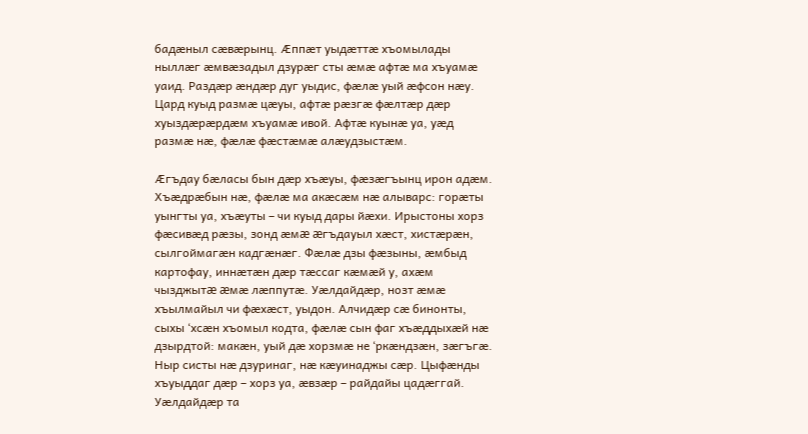бадæныл сæвæрынц. Æппæт уыдæттæ хъомылады ныллæг æмвæзадыл дзурæг сты æмæ афтæ ма хъуамæ уаид. Раздæр æндæр дуг уыдис, фæлæ уый æфсон нæу. Цард куыд размæ цæуы, афтæ рæзгæ фæлтæр дæр хуыздæрæрдæм хъуамæ ивой. Афтæ куынæ уа, уæд размæ нæ, фæлæ фæстæмæ алæудзыстæм.

Æгъдау бæласы бын дæр хъæуы, фæзæгъынц ирон адæм. Хъæдрæбын нæ, фæлæ ма акæсæм нæ алыварс: горæты уынгты уа, хъæуты – чи куыд дары йæхи. Ирыстоны хорз фæсивæд рæзы, зонд æмæ æгъдауыл хæст, хистæрæн, сылгоймагæн кадгæнæг. Фæлæ дзы фæзыны, æмбыд картофау, иннæтæн дæр тæссаг кæмæй у, ахæм чызджытæ æмæ лæппутæ. Уæлдайдæр, нозт æмæ хъылмайыл чи фæхæст, уыдон. Алчидæр сæ бинонты, сыхы ‘хсæн хъомыл кодта, фæлæ сын фаг хъæддыхæй нæ дзырдтой: макæн, уый дæ хорзмæ не ‘ркæндзæн, зæгъгæ. Ныр систы нæ дзуринаг, нæ кæуинаджы сæр. Цыфæнды  хъуыддаг дæр – хорз уа, æвзæр – райдайы цадæггай. Уæлдайдæр та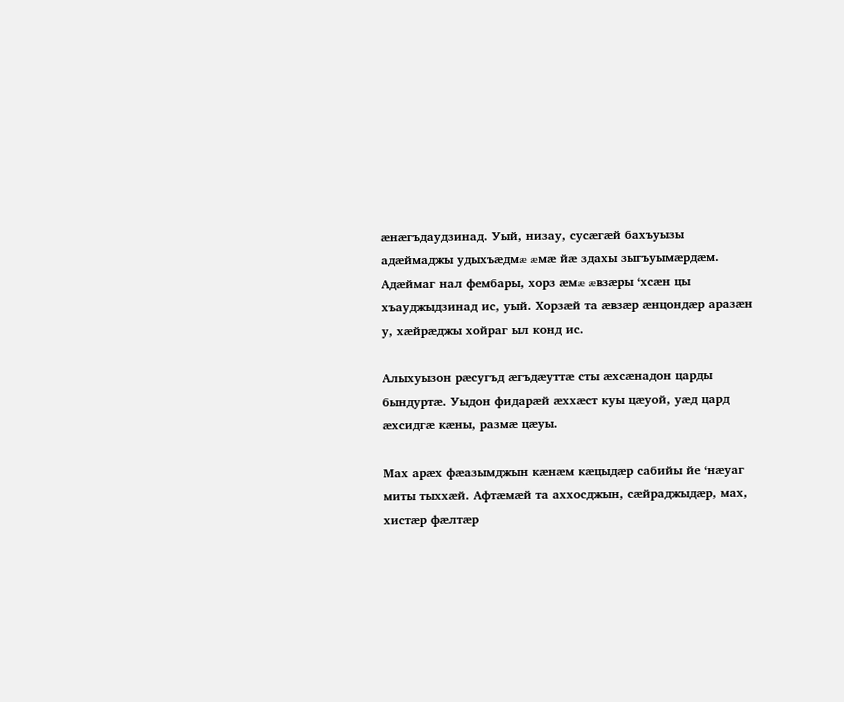æнæгъдаудзинад. Уый, низау, сусæгæй бахъуызы адæймаджы удыхъæдмæ æмæ йæ здахы зыгъуымæрдæм. Адæймаг нал фембары, хорз æмæ æвзæры ‘хсæн цы хъауджыдзинад ис, уый. Хорзæй та æвзæр æнцондæр аразæн у, хæйрæджы хойраг ыл конд ис.

Алыхуызон рæсугъд æгъдæуттæ сты æхсæнадон царды бындуртæ. Уыдон фидарæй æххæст куы цæуой, уæд цард æхсидгæ кæны, размæ цæуы.

Мах арæх фæазымджын кæнæм кæцыдæр сабийы йе ‘нæуаг миты тыххæй. Афтæмæй та аххосджын, сæйраджыдæр, мах, хистæр фæлтæр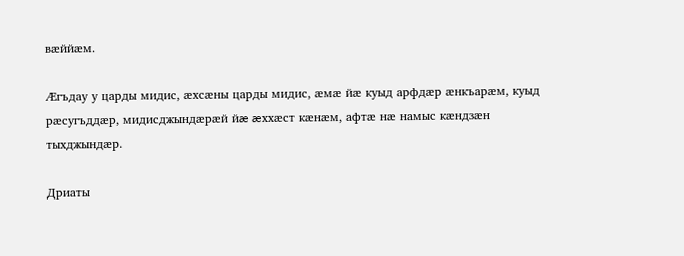вæййæм.

Æгъдау у царды мидис, æхсæны царды мидис, æмæ йæ куыд арфдæр æнкъарæм, куыд рæсугъддæр, мидисджындæрæй йæ æххæст кæнæм, афтæ нæ намыс кæндзæн тыхджындæр.

Дриаты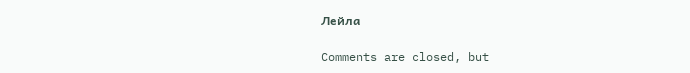Лейла

Comments are closed, but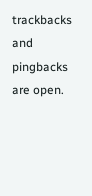trackbacks and pingbacks are open.